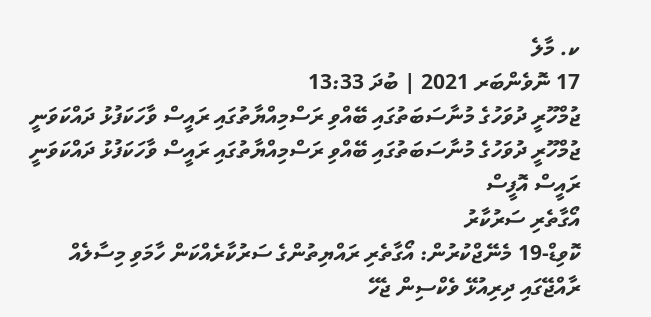ކ. މާލެ
17 ނޮވެންބަރ 2021 | ބުދަ 13:33
ޖުމްހޫރީ ދުވަހުގެ މުނާސަބަތުގައި ބޭއްވި ރަސްމިއްޔާތުގައި ރައީސް ވާހަކަފުޅު ދައްކަވަނީ
ޖުމްހޫރީ ދުވަހުގެ މުނާސަބަތުގައި ބޭއްވި ރަސްމިއްޔާތުގައި ރައީސް ވާހަކަފުޅު ދައްކަވަނީ
ރައީސް އޮފީސް
އޯގާތެރި ސަރުކާރު
ކޮވިޑް-19 މެނޭޖްކުރުން: އޯގާތެރި ރައްޔިތުންގެ ސަރުކާރެއްކަން ހާމަވި މިސާލެއް
ރާއްޖޭގައި ދިރިއުޅޭ ވެކްސިން ޖެހޭ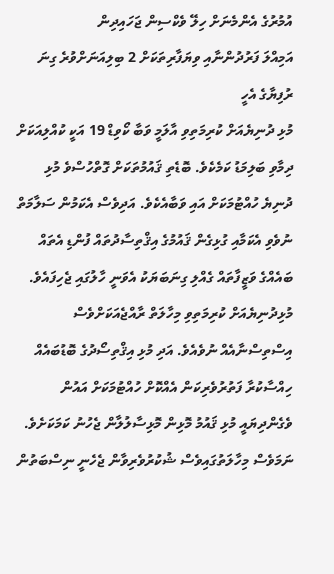އުމުރުގެ އެންމެނަށް ހިލޭ ވެކްސިން ޖަހައިދިން
އަމިއްލަ ފަރުދުންނާއި ވިޔަފާރިތަކަށް 2 ބިލިއަނަށްވުރެ ގިނަ ރުފިޔާގެ އެހީ
މުޅި ދުނިޔެއަށް ކުރިމަތިވި އާލަމީ ވަބާ ކޯވިޑް 19 އަކީ ކުއްލިއަކަށް ދިމާވި ބަލިމަޑު ކަމެކެވެ. ބޮޑެތި ޤައުމުތަކަށް ގޮތްހުސްވެ މުޅި ދުނިޔެ ހުއްޓުމަކަށް އައި ވަބާއެކެވެ. އަދިވެސް އެކަމުން ސަލާމަތް ނުވެވި އެކަމާއި ގުޅިގެން ޤައުމުގެ އިޤްތިސާދުތައް ފުންޑި އެތައް ބައެއްގެ ވަޒީފާތައް ގެއްލި ގިނަބަޔަކު އެވަނީ ހާލުގައި ޖެހިފައެވެ.
މުޅިދުނިޔެއަށް ކުރިމަތިވި މިހާލަތް ރާއްޖެއަކަށްވެސް އިސްތިސްނާއެއް ނުވެއެވެ. އަދި މުޅި އިޤްތިސޯދުގެ ބޮޑުބައެއް ހިއްސާކުރާ ފަތުރުވެރިކަން އެއްކޮށް ހުއްޓުމަކަށް އައުން ވެގެންދިޔައީ މުޅި ޤައުމު މޮޅިން މޮޅިސާލުލާން ޖެހުނު ކަމަކަށެވެ. ނަމަވެސް މިހާލަތުގައިވެސް ޝުކުރުވެރިވާން ޖެހެނީ ނިސްބަތުން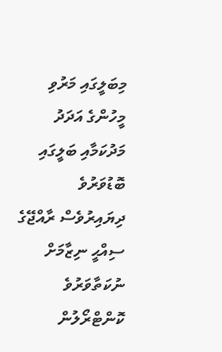މިބަލީގައި މަރުވި މީހުންގެ އަދަދު މަދުކަމާއި ބަލީގައި ބޮޑުވަރުވެ ދިޔައިރުވެސް ރާއްޖޭގެ ސިއްޙީ ނިޒާމަށް ނުކަތާވަރުވެ ކޮންޓްރޯލުން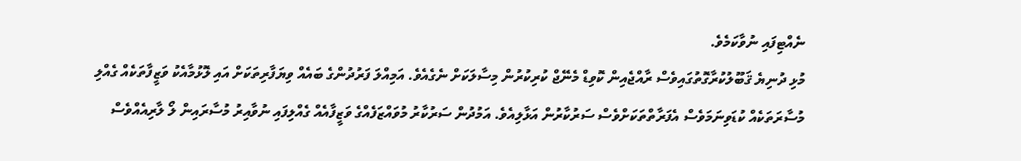ނެއްޓިފައި ނުވާކަމެވެ.
މުޅި ދުނިޔެ ޤަބޫލުކުރާގޮތުގައިވެސް ރާއްޖެއިން ކޮވިޑް މެނޭޖް ކުރިކުރުން މިސާލަކަށް ނެގެއެވެ. އަމިއްލަ ފަރުދުންގެ ބައެއް ވިޔަފާރިތަކަށް އައި ލޮޅުމާއެކު ވަޒީފާތަކެއް ގެއްލި މުސާރަތަކެއް ކުޑަވިނަމަވެސް އެފަރާތްތަކަށްވެސް ސަރުކާރުން އަޅާލިއެވެ. އަމުދުން ސަރުކާރު މުވައްޒަފެއްގެ ވަޒީފާއެއް ގެއްލިފައި ނުވާއިރު މުސާރައިން ލޯ ލާރިއެއްވެސް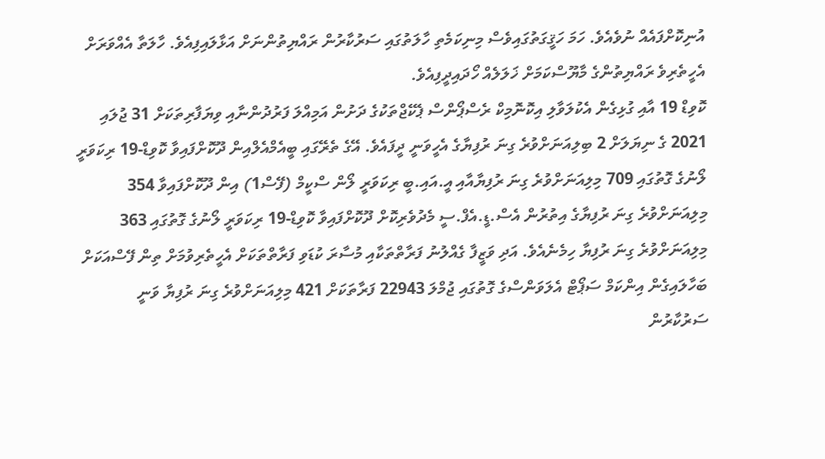އުނިކޮށްފައެއް ނުވެއެވެ. ހަމަ ހަޤީގަތުގައިވެސް މިނިކަމެތި ހާލަތުގައި ސަރުކާރުން ރައްޔިތުންނަށް އަޅާލައިފިއެވެ. ހާލަތާ އެއްވަރަށް އެހީތެރިވެ ރައްޔިތުންގެ މާޔޫސްކަމަށް ޚަލަލެއް ހޯދައިދީފިއެވެ.
ކޮވިޑް 19 އާއި ގުޅިގެން އެކުލަވާލި އިކޮނޮމިކް ރެސްޕޯންސް ޕެކޭޖްތަކުގެ ދަށުން އަމިއްލަ ފަރުދުންނާއި ވިޔަފާރިތަކަށް 31 ޖުލައި 2021 ގެ ނިޔަލަށް 2 ބިލިއަނަށްވުރެ ގިނަ ރުފިޔާގެ އެހީވަނީ ދީފައެވެ. އޭގެ ތެރޭގައި ބީއެމްއެލްއިން ދޫކޮށްފައިވާ ކޮވިޑް-19 ރިކަވަރީ ލޯނުގެ ގޮތުގައި 709 މިލިއަނަށްވުރެ ގިނަ ރުފިޔާއާއި އީ.އައި.ބީ ރިކަވަރީ ލޯން ސްކީމް (ފޭސް1) އިން ދޫކޮށްފައިވާ 354 މިލިއަނަށްވުރެ ގިނަ ރުފިޔާގެ އިތުރުން އެސް.ޑީ.އެފް.ސީ މެދުވެރިކޮށް ދޫކޮށްފައިވާ ކޮވިޑް-19 ރިކަވަރީ ލޯނުގެ ގޮތުގައި 363 މިލިއަނަށްވުރެ ގިނަ ރުފިޔާ ހިމެނެއެވެ. އަދި ވަޒީފާ ގެއްލުނު ފަރާތްތަކާއި މުސާރަ ކުޑަވި ފަރާތްތަކަށް އެހީތެރިވުމަށް ތިން ފޭސްއަކަށް ބަހާލައިގެން އިންކަމް ސަޕޯޓް އެލަވަންސްގެ ގޮތުގައި ޖުމްލަ 22943 ފަރާތަކަށް 421 މިލިއަނަށްވުރެ ގިނަ ރުފިޔާ ވަނީ ސަރުކާރުން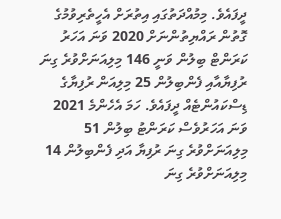ދީފައެވެ. މިމުއްދަތުގައި އިތުރަށް އެހީތެރިވުމުގެ ގޮތުން ރައްޔިތުންނަށް 2020 ވަނަ އަހަރު ކަރަންޓް ބިލުން ވަނީ 146 މިލިއަނަށްވުރެ ގިނަ ރުފިޔާއާއި ފެންބިލުން 25 މިލިއަން ރުފިޔާގެ ޑިސްކައުންޓެއް ދީފައެވެ. ހަމަ އެހެންމެ 2021 ވަނަ އަހަރުވެސް ކަރަންޓު ބިލުން 51 މިލިއަނަށްވުރެ ގިނަ ރުފިޔާ އަދި ފެންބިލުން 14 މިލިއަނަށްވުރެ ގިނަ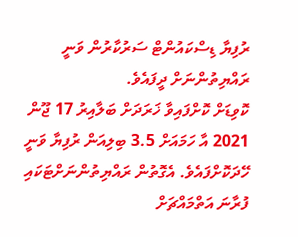ރުފިޔާ ޑިސްކައުންޓް ސަރުކާރުން ވަނީ ރައްޔިތުންނަށް ދީފައެވެ.
ކޮވިޑަށް ކޮށްފައިވާ ޚަރަދަށް ބަލާއިރު 17 ޖޫން 2021 އާ ހަމައަށް 3.5 ބިލިއަން ރުފިޔާ ވަނީ ހޭދަކޮށްފައެވެ. އެގޮތުން ރައްޔިތުންނަށްޓަކައި ފުރާނަ އަތްމައްޗަށް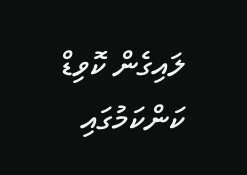ލައިގެން ކޮވިޑް ކަންކަމުގައި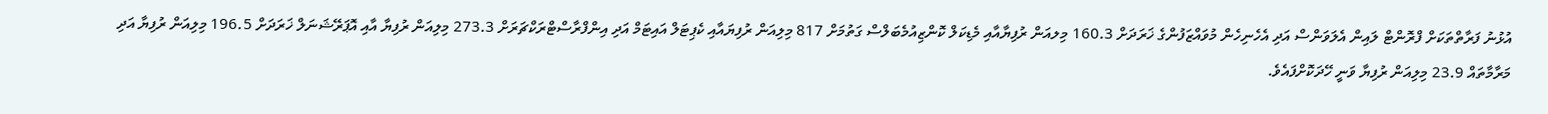އުޅުނު ފަރާތްތަކަށް ފްރޮންޓް ލައިން އެލަވަންސް އަދި އެހެނިހެން މުވައްޒަފުންގެ ޚަރަދަށް 160.3 މިލއަން ރުފިޔާއާއި މެޑިކަލް ކޮންޒިއުމެބަލްސް ގަތުމަށް 817 މިލިއަން ރުފިޔައާއި ކެޕިޓަލް އައިޓަމް އަދި އިންފްރާސްޓްރަކްޗަރަށް 273.3 މިލިއަން ރުފިޔާ އާއި އޮޕަރޭޝަނަލް ޚަރަދަށް 196.5 މިލިއަން ރުފިޔާ އަދި މަރާމާތައް 23.9 މިލިއަން ރުފިޔާ ވަނީ ހޭދަކޮށްފައެވެ.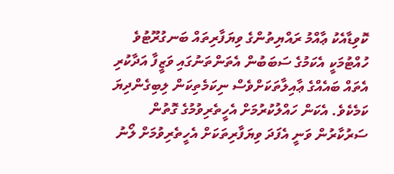ކޮވިޑާއެކު ޢާއްމު ރައްޔިތުންގެ ވިޔަފާރިތައް ބަނގުރޫޓުވެ ހުއްޓުމަކީ އެކަމުގެ ސަބަބުން އެތަންތަނުގައި ވަޒީފާ އަދާކުރި އެތައް ބައެއްގެ ޢާއިލާތަކަށްވެސް ނިކަމެތިކަން ލިބިގެންދިޔަ ކަމެކެވެ. އެކަން ހައްލުކުރުމަށް އެހީތެރިވުމުގެ ގޮތުން ސަރުކާރުން ވަނީ އެފަދަ ވިޔަފާރިތަކަށް އެހީތެރިވުމަށް ލޯނު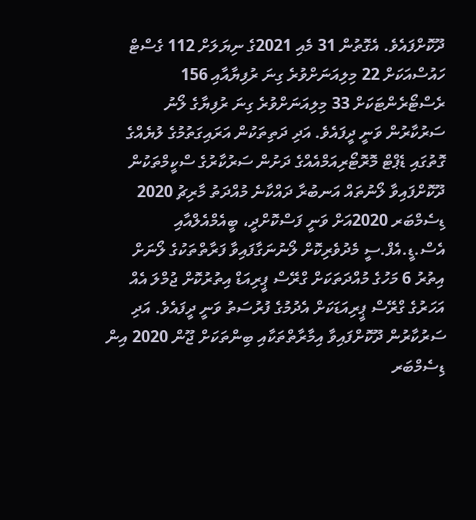ދޫކޮށްފައެވެ. އެގޮތުން 31 މެއި 2021ގެ ނިޔަލަށް 112 ގެސްޓް ހައުސްއަކަށް 22 މިލިއަނަށްވުރެ ގިނަ ރުފިޔާއާއި 156 ރެސްޓޯރެންޓަކަށް 33 މިލިއަނަށްވުރެ ގިނަ ރުފިޔާގެ ލޯނު ސަރުކާރުން ވަނީ ދީފައެވެ. އަދި ދަތިތަކުން އަރައިގަތުމުގެ ލުޔެއްގެ ގޮތުގައި ޑެޕްޓް މޮރޮޓޯރިއަމްއެއްގެ ދަށުން ސަރުކާރުގެ ސްކީމްތަކުން ދޫކޮށްފައިވާ ލޯނުތައް އަނބުރާ ދައްކާނެ މުއްދަތު މާރިޗު 2020 ޑިސެމްބަރ 2020އަށް ވަނީ ފަސްކޮށްދީ، ބީއެމްއެލްއާއި އެސް.ޑީ.އެފް.ސީ މެދުވެރިކޮށް ލޯނުނަގާފައިވާ ފަރާތްތަކުގެ ލޯނަށް އިތުރު 6 މަހުގެ މުއްދަތަކަށް ގްރޭސް ޕީރިއަޑް އިތުރުކޮށް ޖުމްލަ އެއް އަހަރުގެ ގްރޭސް ޕީރިއަޑަކަށް އެދުމުގެ ފުރުސަތު ވަނީ ދީފައެވެ. އަދި ސަރުކާރުން ދޫކޮށްފައިވާ އިމާރާތްތަކާއި ބިންތަކަށް ޖޫން 2020 އިން ޑިސެމްބަރ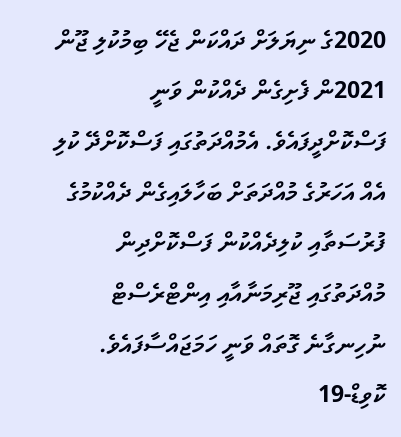2020ގެ ނިޔަލަށް ދައްކަން ޖެހޭ ބިމުކުލި ޖޫން 2021ން ފެށިގެން ދެއްކުން ވަނީ ފަސްކޮށްދީފައެވެ. އެމުއްދަތުގައި ފަސްކޮށްދޭ ކުލި އެއް އަހަރުގެ މުއްދަތަށް ބަހާލައިގެން ދެއްކުމުގެ ފުރުސަތާއި ކުލިދެއްކުން ފަސްކޮށްދިން މުއްދަތުގައި ޖޫރިމަނާއާއި އިންޓްރެސްޓް ނުހިނގާނެ ގޮތައް ވަނީ ހަމަޖައްސާފައެވެ.
ކޮވިޑް-19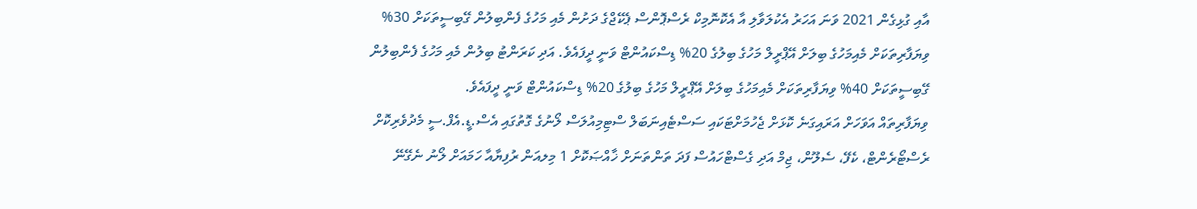އާއި ގުޅިގެން 2021 ވަނަ އަހަރު އެކުލަވާލި އާ އެކޮނޮމިކް ރެސްޕޮންސް ޕެކޭޖްގެ ދަށުން މެއި މަހުގެ ފެންބިލުން ގޭބިސީތަކަށް 30% ވިޔަފާރިތަކަށް މެއިމަހުގެ ބިލަށް އޭޕްރީލް މަހުގެ ބިލުގެ 20% ޑިސްކައުންޓް ވަނީ ދީފައެވެ. އަދި ކަރަންޓު ބިލުން މެއި މަހުގެ ފެންބިލުން ގޭބިސީތަކަށް 40% ވިޔަފާރިތަކަށް މެއިމަހުގެ ބިލަށް އޭޕްރީލް މަހުގެ ބިލުގެ 20% ޑިސްކައުންޓް ވަނީ ދީފައެވެ.
ވިޔަފާރިތައް އަވަހަށް އަރައިގަނެ ކޮޅަށް ޖެހުމަށްޓަކައި ސަސްޓެއިނަބަލް ސްޓިމިއުލަސް ލޯނުގެ ގޮތުގައި އެސް.ޑީ.އެފް.ސީ މެދުވެރިކޮށް ރެސްޓޯރެންޓް، ކެފޭ، ސެލޫން، ޖިމް އަދި ގެސްޓްހައުސް ފަދަ ތަންތަނަށް ޚާއްޞަކޮށް 1 މިލއަން ރުފިޔާއާ ހަމައަށް ލޯނު ނެގޭނޭ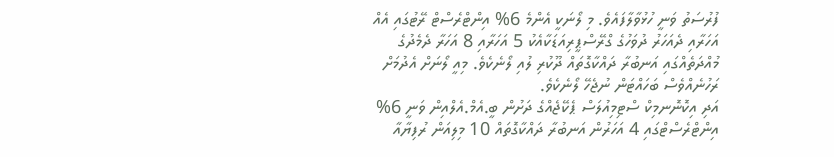ފުރުސަތު ވަނީ ހުޅުވާލާފައެވެ. މި ލޯނަކީ އެންމެ 6% އިންޓްރެސްޓް ރޭޓުގައި އެއް އަހަރާއި ދެއަހަރު ދުވަހުގެ ގްރޭސްޕީރިއަޑަކާއެކު 5 އަހަރާއި 8 އަހަރާ ދެމެދުގެ މުއްދަތެއްގައި އަނބުރާ ދައްކާގޮތައް ދޫކުރި ލުއި ލޯނެކެވެ. މިއީ ލޯނަށް އެދުމަށް ރަހުނެއްވެސް ބަހައްޓަން ނުޖެހޭ ލޯނެކެވެ.
އަދި އިކޮނޮނމިކް ސްޓިމިއުލަސް ޕެކޭޖެއްގެ ދަށުން ބީ.އެމް.އެލްއިން ވަނީ 6% އިންޓްރެސްޓްގައި 4 އަހަރުން އަނބުރާ ދައްކާގޮތައް 10 މިލިއަން ރުފިޔާއާ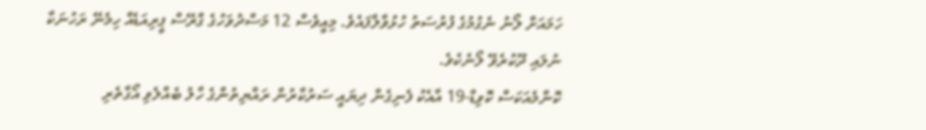ހަމައަށް ލޯނު ނެގުމުގެ ފުރުސަތު ހުޅުވާލާފައެވެ. މިއީވެސް 12 މަސްދުވަހުގެ ގްރޭސް ޕީރިއަޑެއް ހިމެނޭ ރަހުނަކާ  ނުލައި ދޫކުރެވޭ ލޯނެކެވެ.
ކޮންމެއަކަސް ކޮވިޑް-19 އާއެކު ފެނިގެން ދިޔައީ ސަރުކާރުން ރައްޔިތުންގެ ހާލު ބެއްލެވި އޯގާތެރި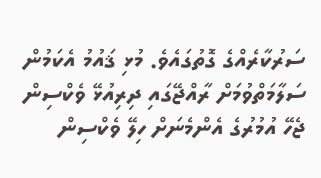ސަރުކާރެއްގެ ގޮތުގައެވެ. މުޅި ޤައުމު އެކަމުން ސަލާމަތްވުމަށް ރާއްޖޭގައި ދިރިއުޅޭ ވެކްސިން ޖެހޭ އުމުރުގެ އެންމެނަށް ހިލޭ ވެކްސިން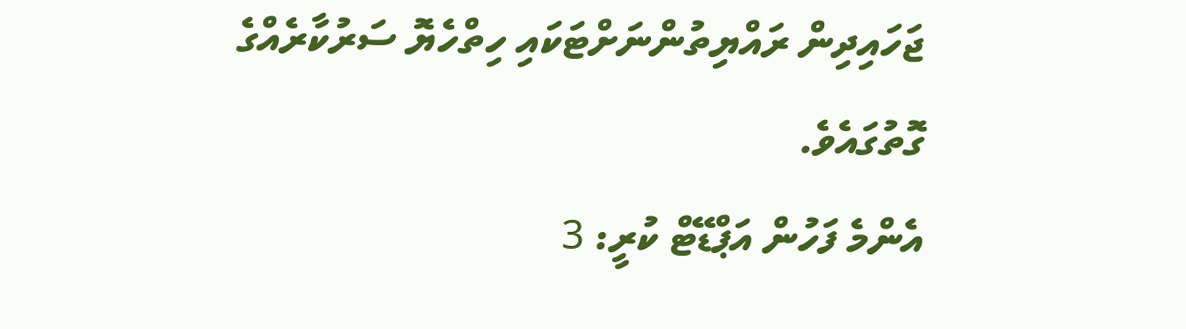ޖަހައިދިން ރައްޔިތުންނަށްޓަކައި ހިތްހެޔޮ ސަރުކާރެއްގެ ގޮތުގައެވެ.
އެންމެ ފަހުން އަޕްޑޭޓް ކުރީ: 3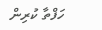ހަފްތާ ކުރިން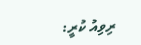ރިވިއު ކުރީ: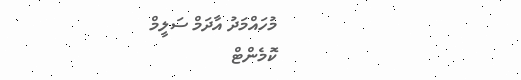މުހައްމަދު އާދަމް ސަލީމް
ކޮމެންޓް